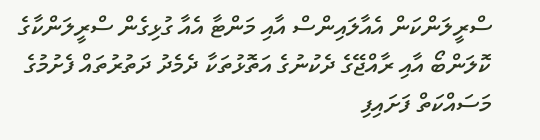ސްރީލަންކަން އެއާލައިންސް އާއި މަންޓާ އެއާ ގުޅިގެން ސްރީލަންކާގެ ކޮލަންބޯ އާއި ރާއްޖޭގެ ދެކުނުގެ އަތޮޅުތަކާ ދެމެދު ދަތުރުތައް ފެށުމުގެ މަސައްކަތް ފަށައިފި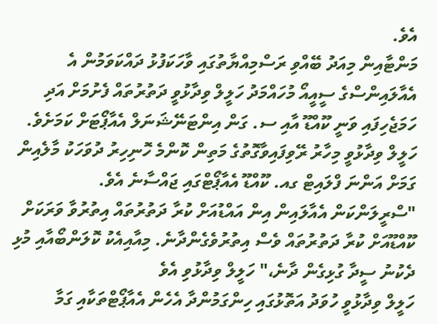އެވެ.
މަންޓާއިން މިއަދު ބޭއްވި ރަސްމިއްޔާތުގައި ވާހަކަފުޅު ދައްކަވަމުން އެ އެއާލައިންސްގެ ސީއީއޯ މުހައްމަދު ހަލީލް ވިދާޅުވީ ދަތުރުތައް ފެށުމަށް އަދި ހަމަޖެހިފައި ވަނީ ކޫއްޑޫ އާއި ސ. ގަން އިންޓަނޭޝަނަލް އެއާޕޯޓަށް ކަމަށެވެ.
ހަލީލް ވިދާޅުވީ މިހާރު ރޭވިފައިވާގޮތުގެ މަތިން ކޮންމެ ހޮނިހިރު ދުވަހަކު މާލެއިން ގަމަށް އަންނަ ފްލައިޓް ގއ. ކޫއްޑޫ އެއާޕޯޓްގައި ޖައްސާނެ އެވެ.
"ސްރީލަންކަން އެއާލައިން އިން އައްޑުއަށް ކުރާ ދަތުރުތައް އިތުރުވާ ވަރަކަށް ކޫއްޑޫއަށް ކުރާ ދަތުރުތައް ވެސް އިތުރުވެގެންދާނެ. މިއާއިއެކު ކޮލަންބޯއާއި މުޅި ދެކުނު ސީދާ ގުޅިގެން ދާނެ،" ހަލީލް ވިދާޅުވި އެވެ
ހަލީލް ވިދާޅުވީ ހުވަދު އަތޮޅުގައި ހިންގަމުންދާ އެހެން އެއާޕޯޓްތަކާއި ގަމާ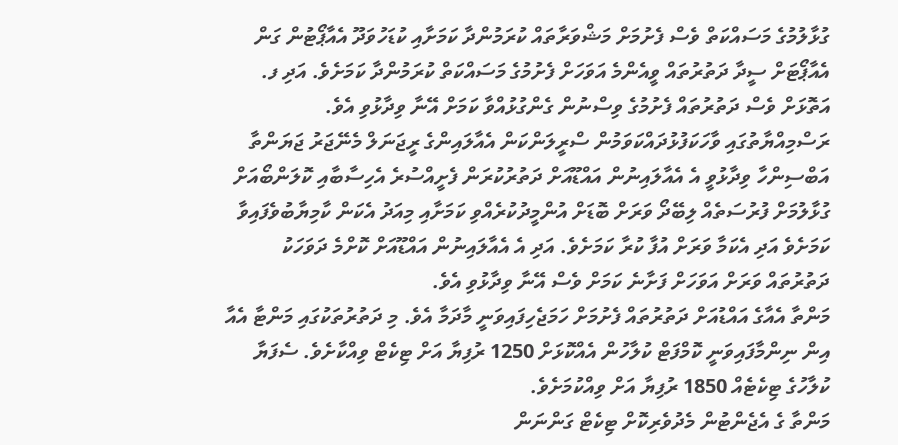ގުޅާލުމުގެ މަސައްކަތް ވެސް ފެށުމަށް މަޝްވަރާތައް ކުރަމުންދާ ކަމަށާއި ކުޑަހުވަދޫ އެއާޕޯޓުން ގަން އެއާޕޯޓަށް ސީދާ ދަތުރުތައް ވީއެންމެ އަވަހަށް ފެށުމުގެ މަސައްކަތް ކުރަމުންދާ ކަމަށެވެ. އަދި ފ. އަތޮޅަށް ވެސް ދަތުރުތައް ފެށުމުގެ ވިސްނުން ގެންގުޅުއްވާ ކަމަށް އޭނާ ވިދާޅުވި އެވެ.
ރަސްމިއްޔާތުގައި ވާހަކަފުޅުދައްކަވަމުން ސްރީލަންކަން އެއާލައިންގެ ރީޖަނަލް މެނޭޖަރު ޖަޔަންތާ އަބްސިންހާ ވިދާޅުވީ އެ އެއާލައިނުން އައްޑޫއަށް ދަތުރުކުރަން ފެށީއްސުރެ އެހިސާބާއި ކޮލަންބޯއަށް ގުޅާލުމަށް ފުރުސަތެއް ލިބޭދޯ ވަރަށް ބޮޑަށް އުންމީދުކުރެއްވި ކަމަށާއި މިއަދު އެކަން ކާމިޔާބުވެފައިވާ ކަމަށެވެ އަދި އެކަމާ ވަރަށް އުފާ ކުރާ ކަމަށެވެ. އަދި އެ އެއާލައިނުން އައްޑޫއަށް ކޮށްމެ ދަވަހަކު ދަތުރުތައް ވަރަށް އަވަހަށް ފަށާނެ ކަމަށް ވެސް އޭނާ ވިދާޅުވި އެވެ.
މަންތާ އެއާގެ އައްޑުއަށް ދަތުރުތައް ފެށުމަށް ހަމަޖެހިފައިވަނީ މާދަމާ އެވެ. މި ދަތުރުތަކުގައި މަންޓާ އެއާ އިން ނިންމާފައިވަނީ ކޮމްފަޓް ކުލާހުން އެއްކޮޅަށް 1250 ރުފިޔާ އަށް ޓިކެޓް ވިއްކާށެވެ. ސެފަޔާ ކުލާހުގެ ޓިކެޓެއް 1850 ރުފިޔާ އަށް ވިއްކުމަށެވެ.
މަންތާ ގެ އެޖެންޓުން މެދުވެރިކޮށް ޓިކެޓް ގަންނަން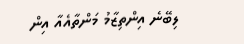ލިބޭނެ އިންތިޒާމު މަންތާއެއާ އިން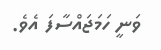ވަނީ ހަމަޖައްސާފަ އެވެ.